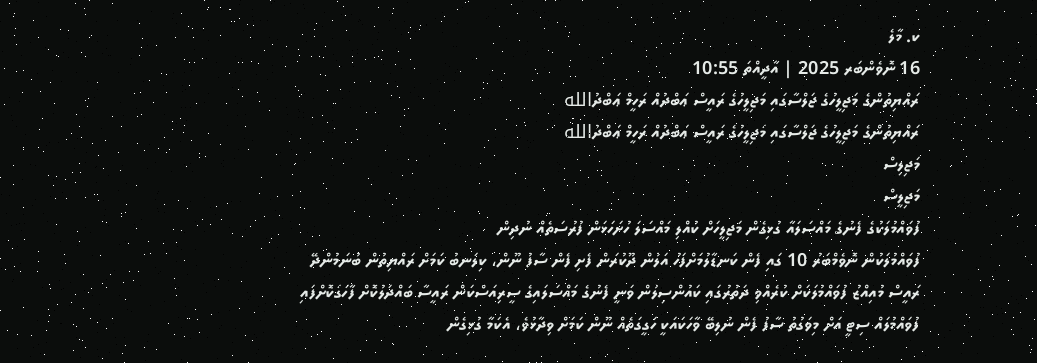ކ. މާލެ
16 ނޮވެންބަރ 2025 | އާދީއްތަ 10:55
ރައްޔިތުންގެ މަޖިލީހުގެ ޖަލްސާގައި މަޖިލީހުގެ ރައީސް ޢަބްދުއް ރަހީމް ޢަބްދުالله
ރައްޔިތުންގެ މަޖިލީހުގެ ޖަލްސާގައި މަޖިލީހުގެ ރައީސް ޢަބްދުއް ރަހީމް ޢަބްދުالله
މަޖިލިސް
މަޖިލީސް
ފުވައްމުލަކުގެ ފެނުގެ މައްސަލައާ ގުޅިގެން މަޖިލީހަށް ކުއްލި މައްސަލަ ހުށަހަޅަން ފުރުސަތެއް ނުދިން
ފުވައްމުލަކުން ނޮވެމްބަރު 10 ގައި ފެން ކަނޑާލުމަށްފަހު އަލުން ދޫކުރަން ފެށި ފެން ސާފު ނޫން، ކިލަނބު ކަމަށް ރައްޔިތުން ބުނަމުންދޭ
ރައީސް މުއިއްޒު ފުވައްމުލަކަށް ކުރެއްވި ދަތުރުގައި ކައުންސިލުން ވަނީ ފެނުގެ މައްސަލައިގެ ސީރިއަސްކަން ރައީސާ ބައްދަލުކޮށް ފާހަގަކޮށްފައި
ފުވައްމުލައް ސިޓީ އަށް މިވަގުތު ސާފު ފެން ނުލިބޭ ވާހަކައަކީ ހަގީގަތެއް ނޫން ކަމަށް ވިދާޅުވެ، އެކަމާ ގުޅިގެން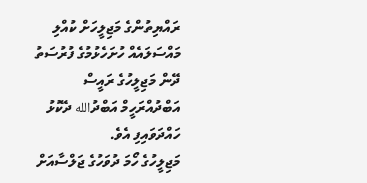ރައްޔިތުންގެ މަޖިލީހަށް ކުއްލި މައްސަލައެއް ހުށަހެޅުމުގެ ފުރުސަތު ދޭން މަޖިލީހުގެ ރައީސް އަބްދުއްރަހީމް އަބްދުالله ދެކޮޅު ހައްދަވައިފި އެވެ.
މަޖިލީހުގެ ހޯމަ ދުވަހުގެ ޖަލްސާއަށް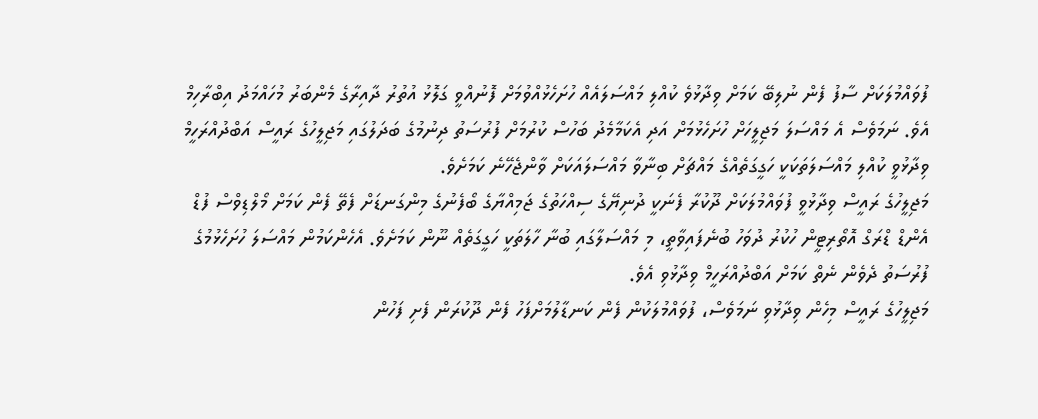ފުވައްމުލަކަށް ސާފު ފެން ނުލިބޭ ކަމަށް ވިދާޅުވެ ކުއްލި މައްސަލައެއް ހުށަހެޅުއްވުމަށް ފޮނުއްވީ ގަލޮޅު އުތުރު ދާއިރާގެ މެންބަރު މުހައްމަދު އިބްރާހިމް އެވެ. ނަމަވެސް އެ މައްސަލަ މަޖިލީހަށް ހުށަހެޅުމަށް އަދި އެކަމާމެދު ބަހުސް ކުރުމަށް ފުރުސަތު ދިނުމުގެ ބަދަލުގައި މަޖިލީހުގެ ރައީސް އަބްދުއްރަހީމް ވިދާޅުވީ ކުއްލި މައްސަލަތަކަކީ ހަގީގަތެއްގެ މައްޗަށް ބިނާވާ މައްސަލައަކަށް ވާންޖެހޭނެ ކަމަށެވެ.
މަޖިލީހުގެ ރައީސް ވިދާޅުވީ ފުވައްމުލަކަށް ދޫކުރާ ފެނަކީ ދުނިޔޭގެ ސިއްހަތުގެ ޖަމިއްޔާގެ ބޯފެނުގެ މިންގަނޑަށް ފެތޭ ފެން ކަމަށް މޯލްޑިވްސް ފުޑް އެންޑް ޑްރަގް އޮތޯރިޓީން ހުކުރު ދުވަހު ބުނެފައިވާތީ، މި މައްސަލާގައި ބުނާ ހާލަތަކީ ހަގީގަތެއް ނޫން ކަމަށެވެ. އެހެންކަމުން މައްސަލަ ހުށަހެޅުމުގެ ފުރުސަތު ދެވެން ނެތް ކަމަށް އަބްދުއްރަހީމް ވިދާޅުވި އެވެ.
މަޖިލީހުގެ ރައީސް މިހެން ވިދާޅުވި ނަމަވެސް، ފުވައްމުލަކުން ފެން ކަނޑާލުމަށްފަހު ފެން ދޫކުރަން ފެށި ފަހުން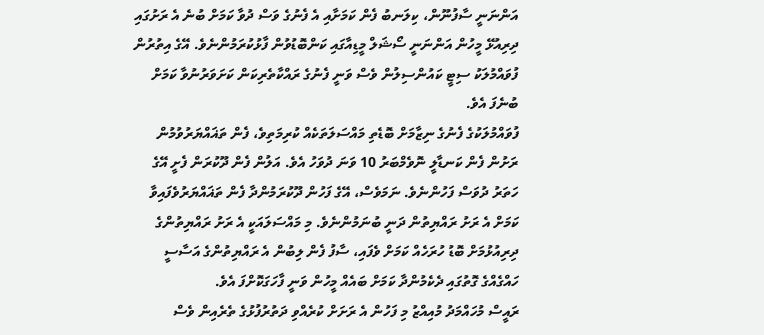އަންނަނީ ސާފުނޫން، ކިލަނބު ފެން ކަމަށާއި އެ ފެނުގެ ވަސް ދުވާ ކަމަށް ބުނެ އެ ރަށުގައި ދިރިއުޅޭ މީހުން އަންނަނީ ސޯޝަލް މީޑިއާގައި ކަންބޮޑުވުން ފާޅުކުރަމުންނެވެ. އޭގެ އިތުރުން ފުވައްމުލަކު ސިޓީ ކައުންސިލުން ވެސް ވަނީ ފެނުގެ ރައްކާތެރިކަން ކަށަވަރުނުވާ ކަމަށް ބުނެފަ އެވެ.
ފުވައްމުލަކުގެ ފެނުގެ ނިޒާމަށް ބޮޑެތި މައްސަލަތަކެއް ކުރިމަތިވެ، ފެން ތަޣައްޔަރުވުމުން ރަށުން ފެން ކަނޑާލީ ނޮވެމްބަރު 10 ވަނަ ދުވަހު އެވެ. އަލުން ފެން ދޫކުރަން ފެށީ އޭގެ ހަތަރު ދުވަސް ފަހުންނެވެ. ނަމަވެސް، އޭގެ ފަހުން ދޫކުރަމުންދާ ފެން ތަޣައްޔަރުވެފައިވާ ކަމަށް އެ ރަށު ރައްޔިތުން ދަނީ ބުނަމުންނެވެ. މި މައްސަލައަކީ އެ ރަށު ރައްޔިތުންގެ ދިރިއުޅުމަށް ބޮޑު ހުރަހެއް ކަމަށް ވެފައި، ސާފު ފެން ލިބުން އެ ރައްޔިތުންގެ އަސާސީ ހައްގެއްގެ ގޮތުގައި ދެކެމުންދާ ކަމަށް ބައެއް މީހުން ވަނީ ފާހަގަކޮށްފަ އެވެ.
ރައީސް މުހައްމަދު މުއިއްޒު މި ފަހުން އެ ރަށަށް ކުރެއްވި ދަތުރުފުޅުގެ ތެރެއިން ވެސް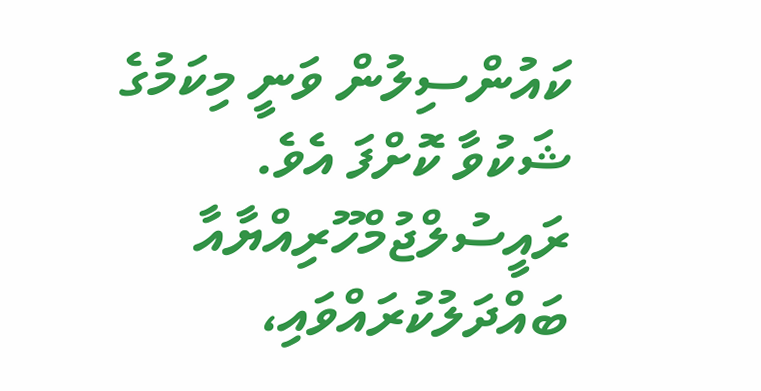ކައުންސިލުން ވަނީ މިކަމުގެ ޝަކުވާ ކޮށްފަ އެވެ. ރައީސުލްޖުމްހޫރިއްޔާއާ ބައްދަލުކުރައްވައި،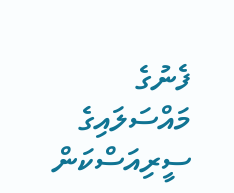ފެނުގެ މައްސަލައިގެ ސީރިއަސްކަން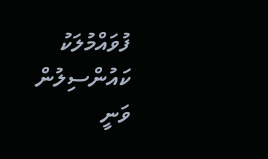ފުވައްމުލަކު ކައުންސިލުން ވަނީ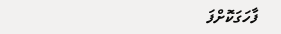ފާހަގަކޮށްފަ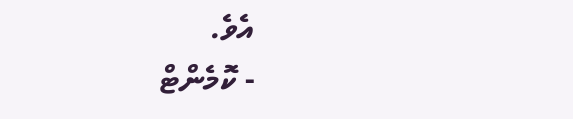އެވެ.
- ކޮމެންޓް